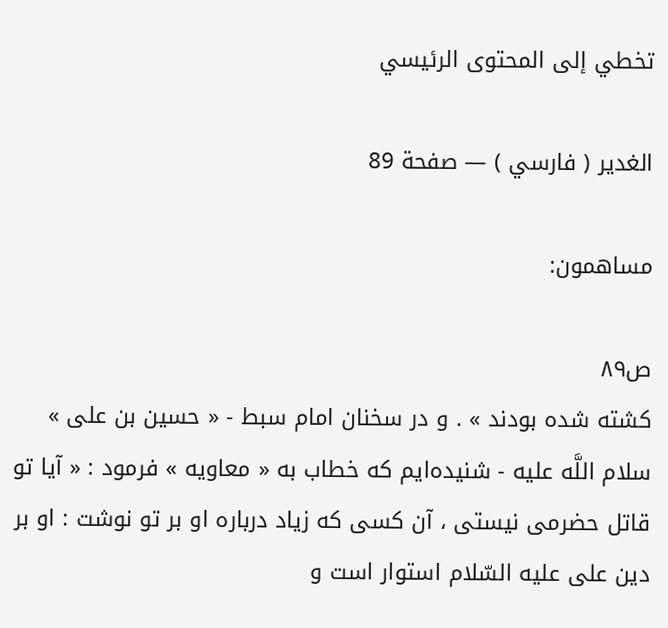تخطي إلى المحتوى الرئيسي

الغدير ( فارسي ) — صفحة 89

مساهمون:

ص٨٩
كشته شده بودند » . و در سخنان امام سبط - « حسين بن على » سلام اللَّه عليه - شنيده‌ايم كه خطاب به « معاويه » فرمود : « آيا تو قاتل حضرمى نيستى ، آن كسى كه زياد درباره او بر تو نوشت : او بر دين على عليه السّلام استوار است و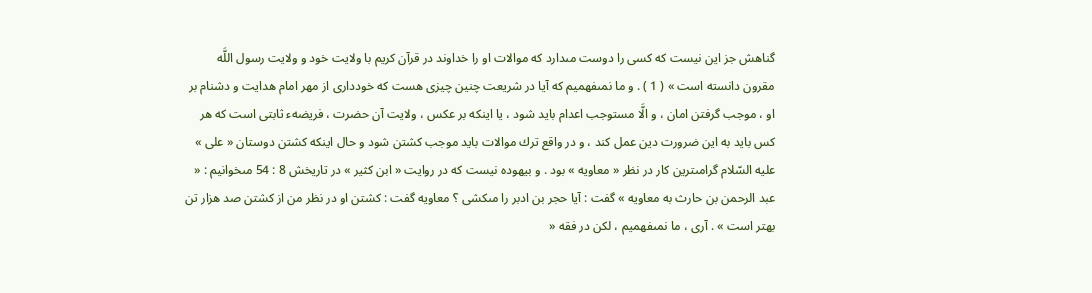گناهش جز اين نيست كه كسى را دوست مىدارد كه موالات او را خداوند در قرآن كريم با ولايت خود و ولايت رسول اللَّه مقرون دانسته است » ( 1 ) . و ما نمىفهميم كه آيا در شريعت چنين چيزى هست كه خوددارى از مهر امام هدايت و دشنام بر او ، موجب گرفتن امان ، و الَّا مستوجب اعدام بايد شود ، يا اينكه بر عكس ، ولايت آن حضرت ، فريضهء ثابتى است كه هر كس بايد به اين ضرورت دين عمل كند ، و در واقع ترك موالات بايد موجب كشتن شود و حال اينكه كشتن دوستان « على » عليه السّلام گرامىترين كار در نظر « معاويه » بود . و بيهوده نيست كه در روايت « ابن كثير » در تاريخش 8 : 54 مىخوانيم : « عبد الرحمن بن حارث به معاويه » گفت : آيا حجر بن ادبر را مىكشى ؟ معاويه گفت : كشتن او در نظر من از كشتن صد هزار تن بهتر است » . آرى ، ما نمىفهميم ، لكن در فقه «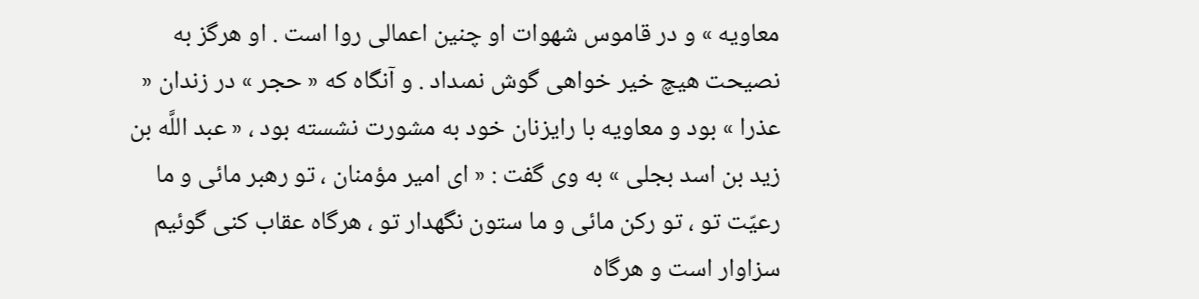معاويه » و در قاموس شهوات او چنين اعمالى روا است . او هرگز به نصيحت هيچ خير خواهى گوش نمىداد . و آنگاه كه « حجر » در زندان « عذرا » بود و معاويه با رايزنان خود به مشورت نشسته بود ، « عبد اللَّه بن زيد بن اسد بجلى » به وى گفت : « اى امير مؤمنان ، تو رهبر مائى و ما رعيّت تو ، تو ركن مائى و ما ستون نگهدار تو ، هرگاه عقاب كنى گوئيم سزاوار است و هرگاه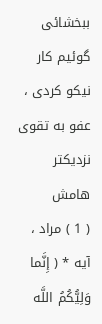ببخشائى گوئيم كار نيكو كردى ، عفو به تقوى نزديكتر
هامش
( 1 ) مراد ، آيه * ( إِنَّما وَلِيُّكُمُ اللَّه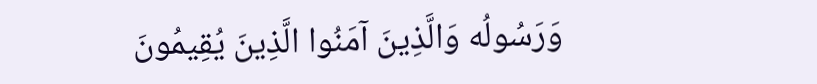وَرَسُولُه وَالَّذِينَ آمَنُوا الَّذِينَ يُقِيمُونَ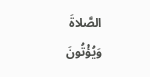الصَّلاةَ وَيُؤْتُونَ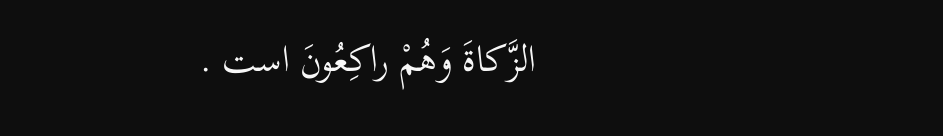الزَّكاةَ وَهُمْ راكِعُونَ است .